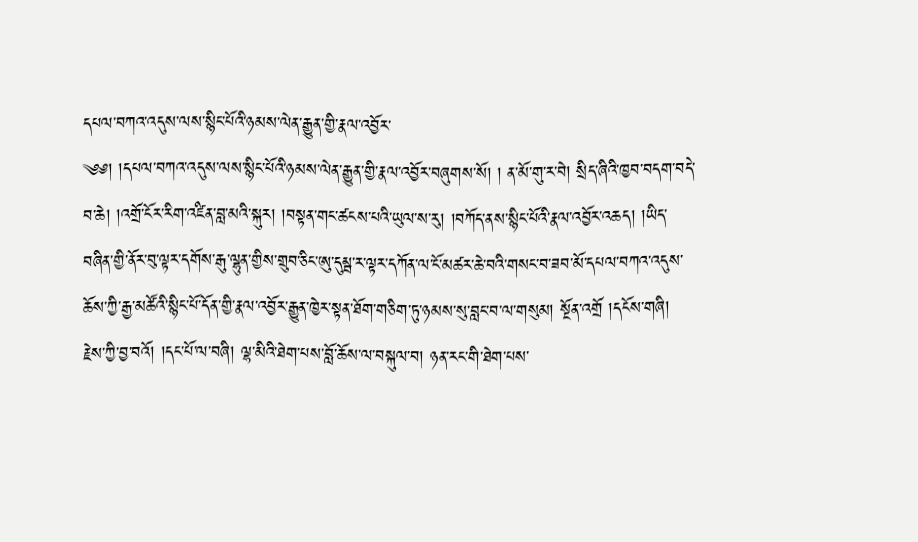དཔལ་བཀའ་འདུས་ལས་སྙིང་པོའི་ཉམས་ལེན་རྒྱུན་གྱི་རྣལ་འབྱོར་
༄༅། །དཔལ་བཀའ་འདུས་ལས་སྙིང་པོའི་ཉམས་ལེན་རྒྱུན་གྱི་རྣལ་འབྱོར་བཞུགས་སོ། ། ན་མོ་གུ་ར་བེ། སྲིད་ཞིའི་ཁྱབ་བདག་བདེ་བ་ཆེ། །འགྲོ་ངོར་རིག་འཛིན་བླ་མའི་སྐུར། །བསྟན་གང་ཚངས་པའི་ཡུལ་ས་རུ། །བཀོད་ནས་སྙིང་པོའི་རྣལ་འབྱོར་འཆད། །ཡིད་བཞིན་གྱི་ནོར་བུ་ལྟར་དགོས་རྒུ་ལྷུན་གྱིས་གྲུབ་ཅིང་ཨུ་དུམྦ་ར་ལྟར་དཀོན་ལ་ངོ་མཚར་ཆེ་བའི་གསང་བ་ཟབ་མོ་དཔལ་བཀའ་འདུས་ཆོས་ཀྱི་རྒྱ་མཚོའི་སྙིང་པོ་དོན་གྱི་རྣལ་འབྱོར་རྒྱུན་ཁྱེར་སྟན་ཐོག་གཅིག་ཏུ་ཉམས་སུ་བླང་བ་ལ་གསུམ། སྔོན་འགྲོ །དངོས་གཞི། རྗེས་ཀྱི་བྱ་བའོ། །དང་པོ་ལ་བཞི། ལྷ་མིའི་ཐེག་པས་བློ་ཆོས་ལ་བསྐུལ་བ། ཉན་རང་གི་ཐེག་པས་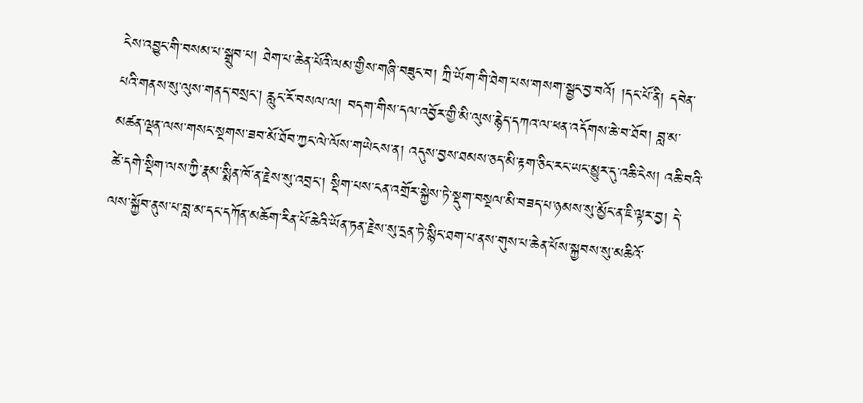ངེས་འབྱུང་གི་བསམ་པ་སྒྲུབ་པ། ཐེག་པ་ཆེན་པོའི་ལམ་གྱིས་གཞི་བཟུང་བ། ཀྲི་ཡོག་གི་ཐེག་པས་གསག་སྦྱང་བྱ་བའོ། །དང་པོ་ནི། དབེན་པའི་གནས་སུ་ལུས་གནད་བསྲང། རླུང་རོ་བསལ་ལ། བདག་གིས་དལ་འབྱོར་གྱི་མི་ལུས་རྙེད་དཀའ་ལ་ཕན་འདོགས་ཆེ་བ་ཐོབ། བླ་མ་མཚན་ལྡན་ལས་གསང་སྔགས་ཟབ་མོ་ཐོབ་ཀྱང་ལེ་ལོས་གཡེངས་ན། འདུས་བྱས་ཐམས་ཅད་མི་རྟག་ཅིང་རང་ཡང་མྱུར་དུ་འཆི་ངེས། འཆི་བའི་ཚེ་དགེ་སྡིག་ལས་ཀྱི་རྣམ་སྨིན་ཁོ་ན་རྗེས་སུ་འབྲང་། སྡིག་པས་ངན་འགྲོར་སྐྱེས་ཏེ་སྡུག་བསྔལ་མི་བཟད་པ་ཉམས་སུ་མྱོང་ན་ཇི་ལྟར་བྱ། དེ་ལས་སྐྱོབ་ནུས་པ་བླ་མ་དང་དཀོན་མཆོག་རིན་པོ་ཆེའི་ཡོན་ཏན་རྗེས་སུ་དྲན་ཏེ་སྙིང་ཐག་པ་ནས་གུས་པ་ཆེན་པོས་སྐྱབས་སུ་མཆིའོ་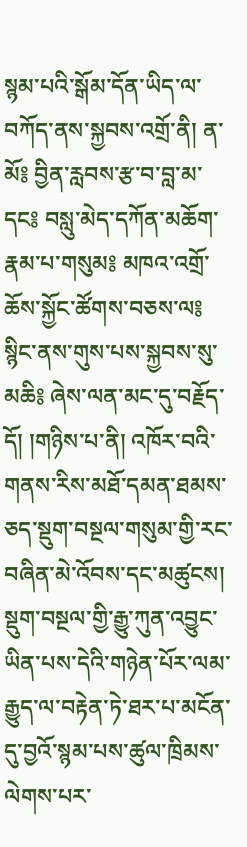སྙམ་པའི་སྒོམ་དོན་ཡིད་ལ་བཀོད་ནས་སྐྱབས་འགྲོ་ནི། ན་མོ༔ བྱིན་རླབས་རྩ་བ་བླ་མ་དང༔ བསླུ་མེད་དཀོན་མཆོག་རྣམ་པ་གསུམ༔ མཁའ་འགྲོ་ཆོས་སྐྱོང་ཚོགས་བཅས་ལ༔ སྙིང་ནས་གུས་པས་སྐྱབས་སུ་མཆི༔ ཞེས་ལན་མང་དུ་བརྗོད་དོ། །གཉིས་པ་ནི། འཁོར་བའི་གནས་རིས་མཐོ་དམན་ཐམས་ཅད་སྡུག་བསྔལ་གསུམ་གྱི་རང་བཞིན་མེ་འོབས་དང་མཚུངས། སྡུག་བསྔལ་གྱི་རྒྱུ་ཀུན་འབྱུང་ཡིན་པས་དེའི་གཉེན་པོར་ལམ་རྒྱུད་ལ་བརྟེན་ཏེ་ཐར་པ་མངོན་དུ་བྱའོ་སྙམ་པས་ཚུལ་ཁྲིམས་ལེགས་པར་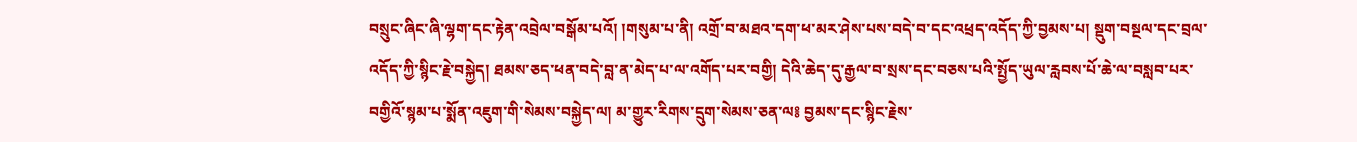བསྲུང་ཞིང་ཞི་ལྷག་དང་རྟེན་འབྲེལ་བསྒོམ་པའོ། །གསུམ་པ་ནི། འགྲོ་བ་མཐའ་དག་ཕ་མར་ཤེས་པས་བདེ་བ་དང་འཕྲད་འདོད་ཀྱི་བྱམས་པ། སྡུག་བསྔལ་དང་བྲལ་འདོད་ཀྱི་སྙིང་རྗེ་བསྐྱེད། ཐམས་ཅད་ཕན་བདེ་བླ་ན་མེད་པ་ལ་འགོད་པར་བགྱི། དེའི་ཆེད་དུ་རྒྱལ་བ་སྲས་དང་བཅས་པའི་སྤྱོད་ཡུལ་རླབས་པོ་ཆེ་ལ་བསླབ་པར་བགྱིའོ་སྙམ་པ་སྨོན་འཇུག་གི་སེམས་བསྐྱེད་ལ། མ་གྱུར་རིགས་དྲུག་སེམས་ཅན་ལ༔ བྱམས་དང་སྙིང་རྗེས་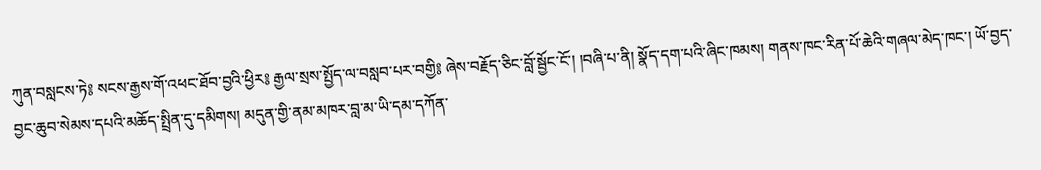ཀུན་བསླངས་ཏེ༔ སངས་རྒྱས་གོ་འཕང་ཐོབ་བྱའི་ཕྱིར༔ རྒྱལ་སྲས་སྤྱོད་ལ་བསླབ་པར་བགྱི༔ ཞེས་བརྗོད་ཅིང་བློ་སྦྱོང་ངོ་། །བཞི་པ་ནི། སྣོད་དག་པའི་ཞིང་ཁམས། གནས་ཁང་རིན་པོ་ཆེའི་གཞལ་མེད་ཁང་། ཡོ་བྱད་བྱང་ཆུབ་སེམས་དཔའི་མཆོད་སྤྲིན་དུ་དམིགས། མདུན་གྱི་ནམ་མཁར་བླ་མ་ཡི་དམ་དཀོན་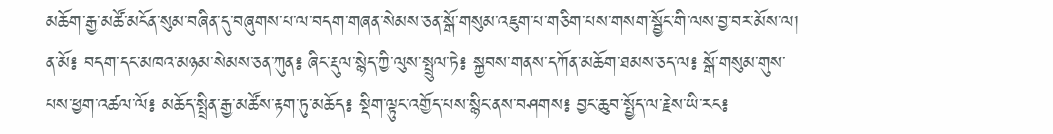མཆོག་རྒྱ་མཚོ་མངོན་སུམ་བཞིན་དུ་བཞུགས་པ་ལ་བདག་གཞན་སེམས་ཅན་སྒོ་གསུམ་འཇུག་པ་གཅིག་པས་གསག་སྦྱོང་གི་ལས་བྱ་བར་མོས་ལ། ན་མོ༔ བདག་དང་མཁའ་མཉམ་སེམས་ཅན་ཀུན༔ ཞིང་རྡུལ་སྙེད་ཀྱི་ལུས་སྤྲུལ་ཏེ༔ སྐྱབས་གནས་དཀོན་མཆོག་ཐམས་ཅད་ལ༔ སྒོ་གསུམ་གུས་པས་ཕྱག་འཚལ་ལོ༔ མཆོད་སྤྲིན་རྒྱ་མཚོས་རྟག་ཏུ་མཆོད༔ སྡིག་ལྟུང་འགྱོད་པས་སྙིང་ནས་བཤགས༔ བྱང་ཆུབ་སྤྱོད་ལ་རྗེས་ཡི་རང༔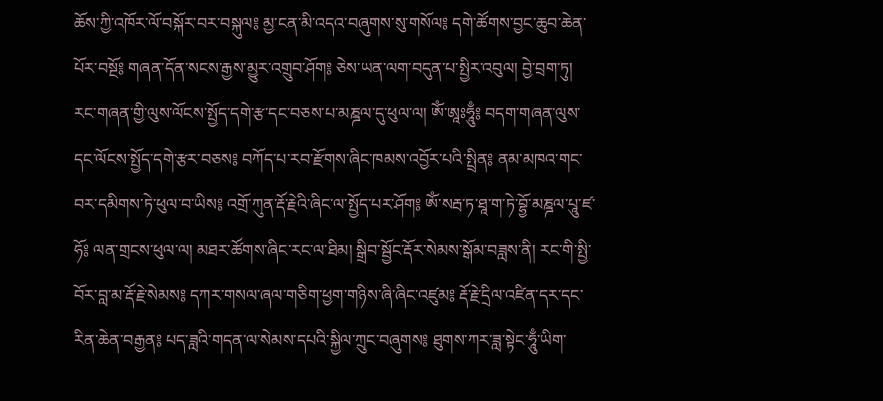ཆོས་ཀྱི་འཁོར་ལོ་བསྐོར་བར་བསྐུལ༔ མྱ་ངན་མི་འདའ་བཞུགས་སུ་གསོལ༔ དགེ་ཚོགས་བྱང་ཆུབ་ཆེན་པོར་བསྔོ༔ གཞན་དོན་སངས་རྒྱས་མྱུར་འགྲུབ་ཤོག༔ ཅེས་ཡན་ལག་བདུན་པ་སྤྱིར་འབུལ། བྱེ་བྲག་ཏུ། རང་གཞན་གྱི་ལུས་ལོངས་སྤྱོད་དགེ་རྩ་དང་བཅས་པ་མཎྜལ་དུ་ཕུལ་ལ། ཨོཾ་ཨཱཿཧཱུྃ༔ བདག་གཞན་ལུས་དང་ལོངས་སྤྱོད་དགེ་རྩར་བཅས༔ བཀོད་པ་རབ་རྫོགས་ཞིང་ཁམས་འབྱོར་པའི་སྤྲིན༔ ནམ་མཁའ་གང་བར་དམིགས་ཏེ་ཕུལ་བ་ཡིས༔ འགྲོ་ཀུན་རྡོ་རྗེའི་ཞིང་ལ་སྤྱོད་པར་ཤོག༔ ཨོཾ་སརྦ་ཏ་ཐཱ་ག་ཏེ་བྷྱོ་མཎྜལ་པཱུ་ཛ་ཧོ༔ ལན་གྲངས་ཕུལ་ལ། མཐར་ཚོགས་ཞིང་རང་ལ་ཐིམ། སྒྲིབ་སྦྱོང་རྡོར་སེམས་སྒོམ་བཟླས་ནི། རང་གི་སྤྱི་བོར་བླ་མ་རྡོ་རྗེ་སེམས༔ དཀར་གསལ་ཞལ་གཅིག་ཕྱག་གཉིས་ཞི་ཞིང་འཛུམ༔ རྡོ་རྗེ་དྲིལ་འཛིན་དར་དང་རིན་ཆེན་བརྒྱན༔ པད་ཟླའི་གདན་ལ་སེམས་དཔའི་སྐྱིལ་ཀྲུང་བཞུགས༔ ཐུགས་ཀར་ཟླ་སྟེང་ཧཱུྃ་ཡིག་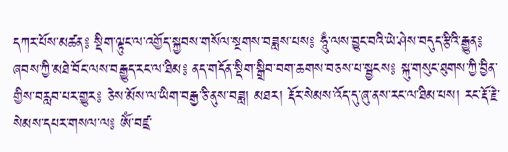དཀར་པོས་མཚན༔ སྡིག་ལྟུང་ལ་འགྱོད་སྐྱབས་གསོལ་སྔགས་བཟླས་པས༔ ཧཱུྃ་ལས་བྱུང་བའི་ཡེ་ཤེས་བདུད་རྩིའི་རྒྱུན༔ ཞབས་ཀྱི་མཐེ་བོང་ལས་བརྒྱུད་རང་ལ་ཐིམ༔ ནད་གདོན་སྡིག་སྒྲིབ་བག་ཆགས་བཅས་པ་སྦྱངས༔ སྐུ་གསུང་ཐུགས་ཀྱི་བྱིན་གྱིས་བརླབ་པར་གྱུར༔ ཅེས་མོས་ལ་ཡིག་བརྒྱ་ཅི་ནུས་བཟླ། མཐར། རྡོར་སེམས་འོད་དུ་ཞུ་ནས་རང་ལ་ཐིམ་པས། རང་རྡོ་རྗེ་སེམས་དཔར་གསལ་ལ༔ ཨོཾ་བཛྲ་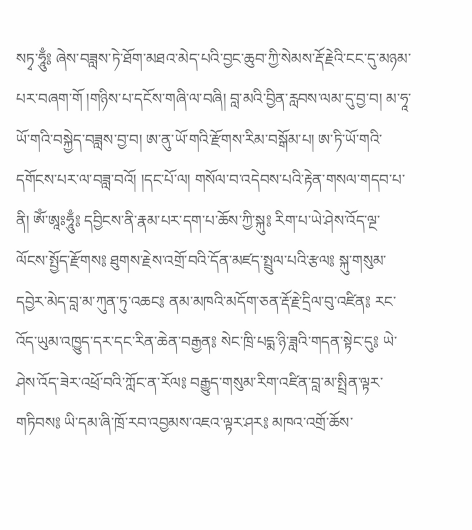སཏྭ་ཧཱུྃ༔ ཞེས་བཟླས་ཏེ་ཐོག་མཐའ་མེད་པའི་བྱང་ཆུབ་ཀྱི་སེམས་རྡོ་རྗེའི་ངང་དུ་མཉམ་པར་བཞག་གོ །གཉིས་པ་དངོས་གཞི་ལ་བཞི། བླ་མའི་བྱིན་རླབས་ལམ་དུ་བྱ་བ། མ་ཧཱ་ཡོ་གའི་བསྐྱེད་བཟླས་བྱ་བ། ཨ་ནུ་ཡོ་གའི་རྫོགས་རིམ་བསྒོམ་པ། ཨ་ཏི་ཡོ་གའི་དགོངས་པར་ལ་བཟླ་བའོ། །དང་པོ་ལ། གསོལ་བ་འདེབས་པའི་རྟེན་གསལ་གདབ་པ་ནི། ཨོཾ་ཨཱཿཧཱུྃ༔ དབྱིངས་ནི་རྣམ་པར་དག་པ་ཆོས་ཀྱི་སྐུ༔ རིག་པ་ཡེ་ཤེས་འོད་ལྔ་ལོངས་སྤྱོད་རྫོགས༔ ཐུགས་རྗེས་འགྲོ་བའི་དོན་མཛད་སྤྲུལ་པའི་རྩལ༔ སྐུ་གསུམ་དབྱེར་མེད་བླ་མ་ཀུན་ཏུ་འཆང༔ ནམ་མཁའི་མདོག་ཅན་རྡོ་རྗེ་དྲིལ་བུ་འཛིན༔ རང་འོད་ཡུམ་འཁྱུད་དར་དང་རིན་ཆེན་བརྒྱན༔ སེང་ཁྲི་པདྨ་ཉི་ཟླའི་གདན་སྟེང་དུ༔ ཡེ་ཤེས་འོད་ཟེར་འཕྲོ་བའི་ཀློང་ན་རོལ༔ བརྒྱུད་གསུམ་རིག་འཛིན་བླ་མ་སྤྲིན་ལྟར་གཏིབས༔ ཡི་དམ་ཞི་ཁྲོ་རབ་འབྱམས་འཇའ་ལྟར་ཤར༔ མཁའ་འགྲོ་ཆོས་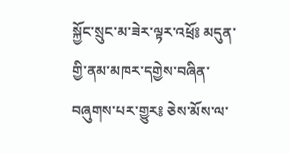སྐྱོང་སྲུང་མ་ཟེར་ལྟར་འཕྲོ༔ མདུན་གྱི་ནམ་མཁར་དགྱེས་བཞིན་བཞུགས་པར་གྱུར༔ ཅེས་མོས་ལ་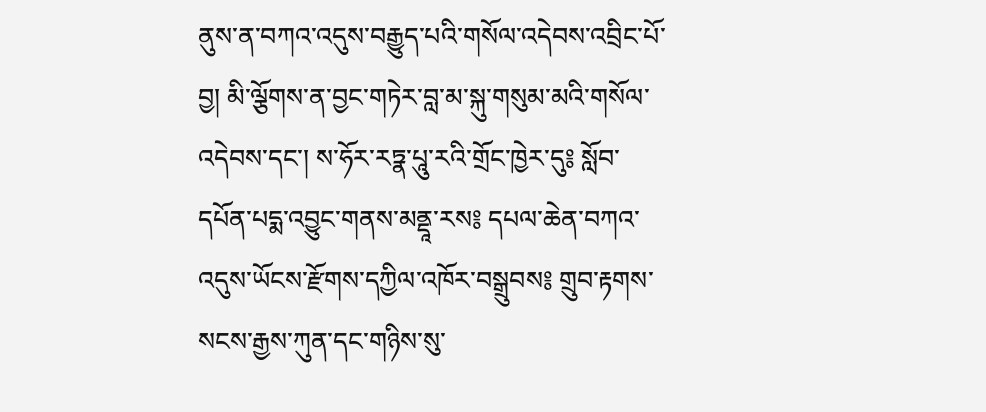ནུས་ན་བཀའ་འདུས་བརྒྱུད་པའི་གསོལ་འདེབས་འབྲིང་པོ་བྱ། མི་ལྕོགས་ན་བྱང་གཏེར་བླ་མ་སྐུ་གསུམ་མའི་གསོལ་འདེབས་དང་། ས་ཧོར་རཏྣ་པཱུ་རའི་གྲོང་ཁྱེར་དུ༔ སློབ་དཔོན་པདྨ་འབྱུང་གནས་མནྡཱ་རས༔ དཔལ་ཆེན་བཀའ་འདུས་ཡོངས་རྫོགས་དཀྱིལ་འཁོར་བསྒྲུབས༔ གྲུབ་རྟགས་སངས་རྒྱས་ཀུན་དང་གཉིས་སུ་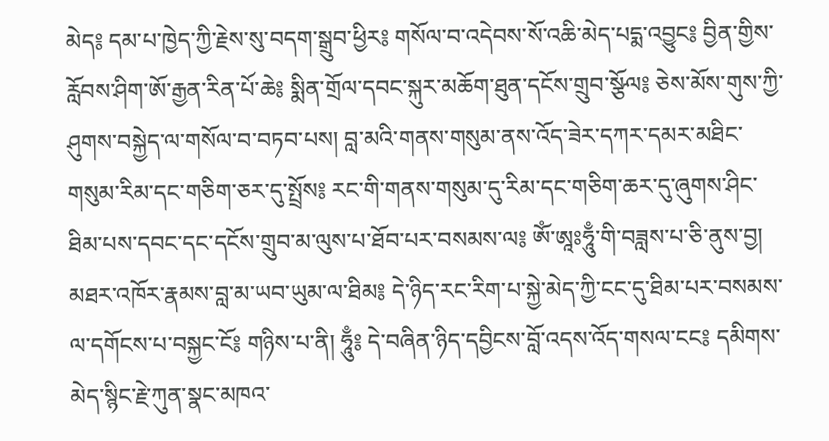མེད༔ དམ་པ་ཁྱེད་ཀྱི་རྗེས་སུ་བདག་སྒྲུབ་ཕྱིར༔ གསོལ་བ་འདེབས་སོ་འཆི་མེད་པདྨ་འབྱུང༔ བྱིན་གྱིས་རློབས་ཤིག་ཨོ་རྒྱན་རིན་པོ་ཆེ༔ སྨིན་གྲོལ་དབང་སྐུར་མཆོག་ཐུན་དངོས་གྲུབ་སྩོལ༔ ཅེས་མོས་གུས་ཀྱི་ཤུགས་བསྐྱེད་ལ་གསོལ་བ་བཏབ་པས། བླ་མའི་གནས་གསུམ་ནས་འོད་ཟེར་དཀར་དམར་མཐིང་གསུམ་རིམ་དང་གཅིག་ཅར་དུ་སྤྲོས༔ རང་གི་གནས་གསུམ་དུ་རིམ་དང་གཅིག་ཆར་དུ་ཞུགས་ཤིང་ཐིམ་པས་དབང་དང་དངོས་གྲུབ་མ་ལུས་པ་ཐོབ་པར་བསམས་ལ༔ ཨོཾ་ཨཱཿཧཱུྃ་གི་བཟླས་པ་ཅི་ནུས་བྱ། མཐར་འཁོར་རྣམས་བླ་མ་ཡབ་ཡུམ་ལ་ཐིམ༔ དེ་ཉིད་རང་རིག་པ་སྐྱེ་མེད་ཀྱི་ངང་དུ་ཐིམ་པར་བསམས་ལ་དགོངས་པ་བསྐྱང་ངོ༔ གཉིས་པ་ནི། ཧཱུྃ༔ དེ་བཞིན་ཉིད་དབྱིངས་བློ་འདས་འོད་གསལ་ངང༔ དམིགས་མེད་སྙིང་རྗེ་ཀུན་སྣང་མཁའ་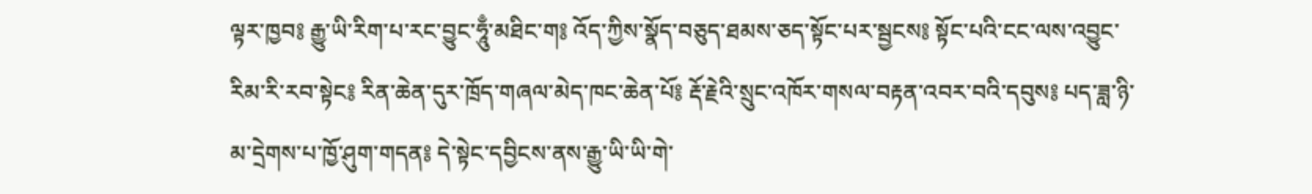ལྟར་ཁྱབ༔ རྒྱུ་ཡི་རིག་པ་རང་བྱུང་ཧཱུྃ་མཐིང་ག༔ འོད་ཀྱིས་སྣོད་བཅུད་ཐམས་ཅད་སྟོང་པར་སྦྱངས༔ སྟོང་པའི་ངང་ལས་འབྱུང་རིམ་རི་རབ་སྟེང༔ རིན་ཆེན་དུར་ཁྲོད་གཞལ་མེད་ཁང་ཆེན་པོ༔ རྡོ་རྗེའི་སྲུང་འཁོར་གསལ་བརྟན་འབར་བའི་དབུས༔ པད་ཟླ་ཉི་མ་དྲེགས་པ་ཁྱོ་ཤུག་གདན༔ དེ་སྟེང་དབྱིངས་ནས་རྒྱུ་ཡི་ཡི་གེ་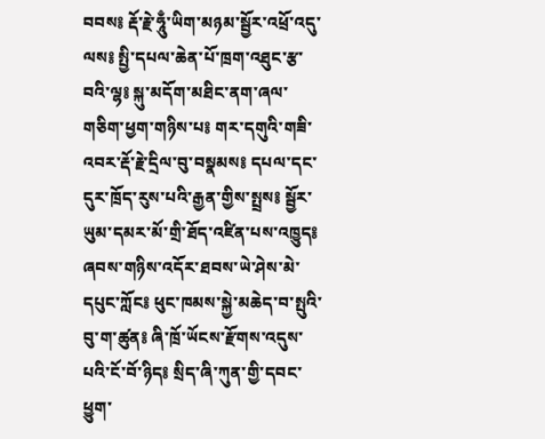བབས༔ རྡོ་རྗེ་ཧཱུྃ་ཡིག་མཉམ་སྦྱོར་འཕྲོ་འདུ་ལས༔ སྤྱི་དཔལ་ཆེན་པོ་ཁྲག་འཐུང་རྩ་བའི་ལྷ༔ སྐུ་མདོག་མཐིང་ནག་ཞལ་གཅིག་ཕྱག་གཉིས་པ༔ གར་དགུའི་གཟི་འབར་རྡོ་རྗེ་དྲིལ་བུ་བསྣམས༔ དཔལ་དང་དུར་ཁྲོད་རུས་པའི་རྒྱན་གྱིས་སྤྲས༔ སྦྱོར་ཡུམ་དམར་མོ་གྲི་ཐོད་འཛིན་པས་འཁྱུད༔ ཞབས་གཉིས་འདོར་ཐབས་ཡེ་ཤེས་མེ་དཔུང་ཀློང༔ ཕུང་ཁམས་སྐྱེ་མཆེད་བ་སྤུའི་བུ་ག་ཚུན༔ ཞི་ཁྲོ་ཡོངས་རྫོགས་འདུས་པའི་ངོ་བོ་ཉིད༔ སྲིད་ཞི་ཀུན་གྱི་དབང་ཕྱུག་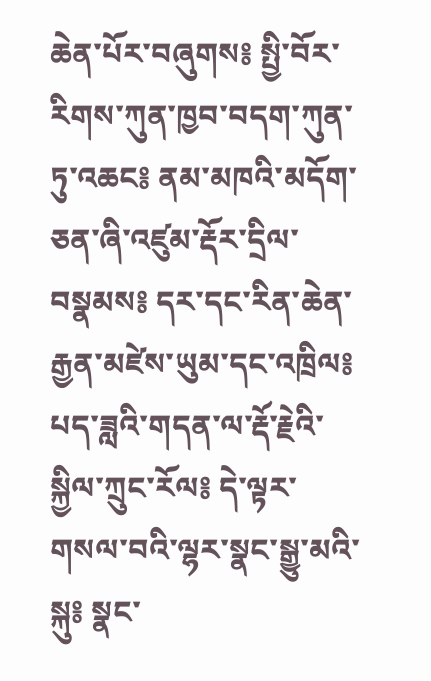ཆེན་པོར་བཞུགས༔ སྤྱི་བོར་རིགས་ཀུན་ཁྱབ་བདག་ཀུན་ཏུ་འཆང༔ ནམ་མཁའི་མདོག་ཅན་ཞི་འཛུམ་རྡོར་དྲིལ་བསྣམས༔ དར་དང་རིན་ཆེན་རྒྱན་མཛེས་ཡུམ་དང་འཁྲིལ༔ པད་ཟླའི་གདན་ལ་རྡོ་རྗེའི་སྐྱིལ་ཀྲུང་རོལ༔ དེ་ལྟར་གསལ་བའི་ལྷར་སྣང་སྒྱུ་མའི་སྐུ༔ སྣང་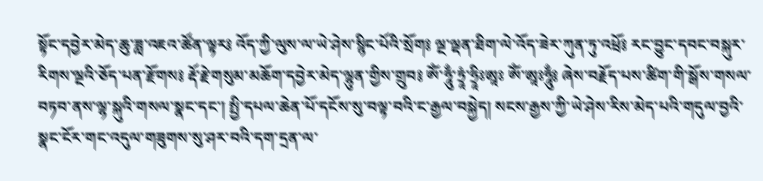སྟོང་དབྱེར་མེད་ཆུ་ཟླ་འཇའ་ཚོན་ལྟར༔ འོད་ཀྱི་ལུས་ལ་ཡེ་ཤེས་སྙིང་པོའི་སྲོག༔ ལྔ་ལྡན་ཐིག་ལེ་འོད་ཟེར་ཀུན་ཏུ་འཕྲོ༔ རང་བྱུང་དབང་བསྐུར་རིགས་ལྔའི་ཅོད་པན་རྫོགས༔ རྡོ་རྗེ་གསུམ་མཆོག་དབྱེར་མེད་ལྷུན་གྱིས་གྲུབ༔ ཨོཾ་ཧཱུྃ་ཏྲཱཾ་ཧྲཱིཿཨཱཿ ཨོཾ་ཨཱཿཧཱུྃ༔ ཞེས་བརྗོད་པས་ཚིག་གི་སྒོས་གསལ་བཏབ་ནས་ལྷ་སྐུའི་གསལ་སྣང་དང་། སྤྱི་དཔལ་ཆེན་པོ་དངོས་སུ་བལྟ་བའི་ང་རྒྱལ་བསྐྱེད། སངས་རྒྱས་ཀྱི་ཡེ་ཤེས་རིས་མེད་པའི་གདུལ་བྱའི་སྣང་ངོར་གང་འདུལ་གཟུགས་སུ་ཤར་བའི་དག་དྲན་ལ་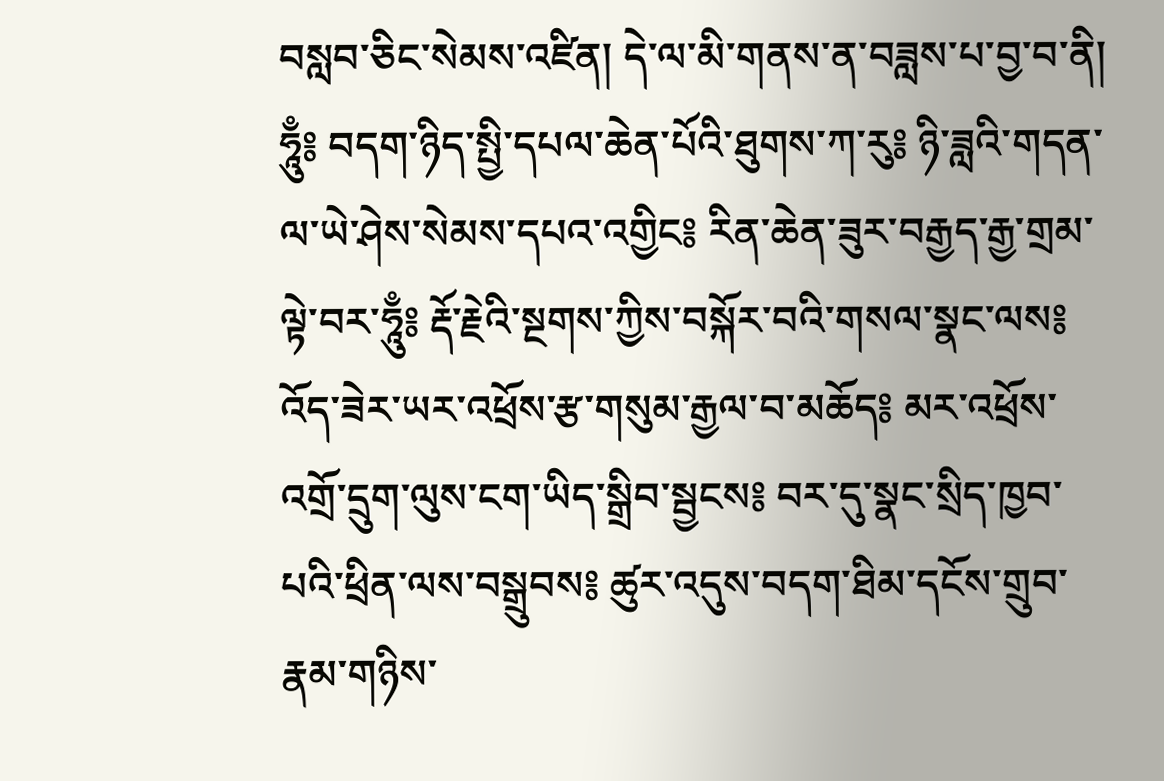བསླབ་ཅིང་སེམས་འཛིན། དེ་ལ་མི་གནས་ན་བཟླས་པ་བྱ་བ་ནི། ཧཱུྃ༔ བདག་ཉིད་སྤྱི་དཔལ་ཆེན་པོའི་ཐུགས་ཀ་རུ༔ ཉི་ཟླའི་གདན་ལ་ཡེ་ཤེས་སེམས་དཔའ་འགྱིང༔ རིན་ཆེན་ཟུར་བརྒྱད་རྒྱ་གྲམ་ལྟེ་བར་ཧཱུྃ༔ རྡོ་རྗེའི་སྔགས་ཀྱིས་བསྐོར་བའི་གསལ་སྣང་ལས༔ འོད་ཟེར་ཡར་འཕྲོས་རྩ་གསུམ་རྒྱལ་བ་མཆོད༔ མར་འཕྲོས་འགྲོ་དྲུག་ལུས་ངག་ཡིད་སྒྲིབ་སྦྱངས༔ བར་དུ་སྣང་སྲིད་ཁྱབ་པའི་ཕྲིན་ལས་བསྒྲུབས༔ ཚུར་འདུས་བདག་ཐིམ་དངོས་གྲུབ་རྣམ་གཉིས་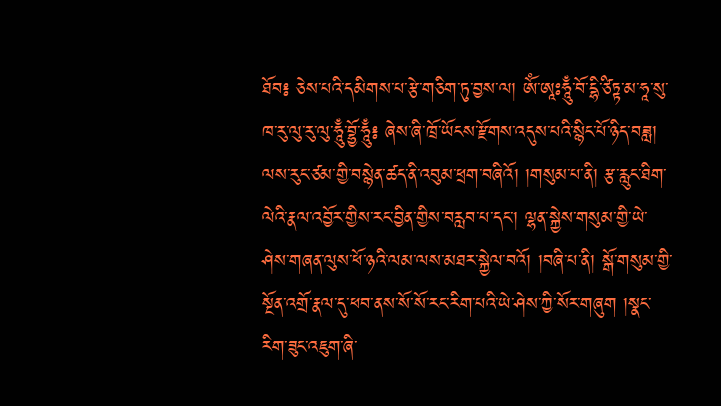ཐོབ༔ ཅེས་པའི་དམིགས་པ་རྩེ་གཅིག་ཏུ་བྱས་ལ། ཨོཾ་ཨཱཿཧཱུྃ་བོ་དྷི་ཙིཏྟ་མ་ཧཱ་སུ་ཁ་རུ་ལུ་རུ་ལུ་ཧཱུྃ་བྷྱོ་ཧཱུྃ༔ ཞེས་ཞི་ཁྲོ་ཡོངས་རྫོགས་འདུས་པའི་སྙིང་པོ་ཉིད་བཟླ། ལས་རུང་ཙམ་གྱི་བསྙེན་ཚད་ནི་འབུམ་ཕྲག་བཞིའོ། །གསུམ་པ་ནི། རྩ་རླུང་ཐིག་ལེའི་རྣལ་འབྱོར་གྱིས་རང་བྱིན་གྱིས་བརླབ་པ་དང་། ལྷན་སྐྱེས་གསུམ་གྱི་ཡེ་ཤེས་གཞན་ལུས་ཕོ་ཉའི་ལམ་ལས་མཐར་སྐྱེལ་བའོ། །བཞི་པ་ནི། སྒོ་གསུམ་གྱི་སྔོན་འགྲོ་རྣལ་དུ་ཕབ་ནས་སོ་སོ་རང་རིག་པའི་ཡེ་ཤེས་ཀྱི་སོར་གཞུག །སྣང་རིག་ཟུང་འཇུག་ཞི་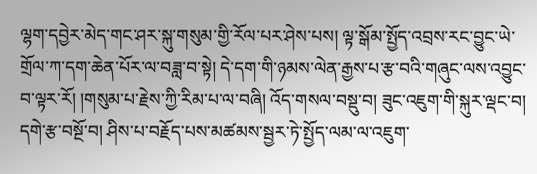ལྷག་དབྱེར་མེད་གང་ཤར་སྐུ་གསུམ་གྱི་རོལ་པར་ཤེས་པས། ལྟ་སྒོམ་སྤྱོད་འབྲས་རང་བྱུང་ཡེ་གྲོལ་ཀ་དག་ཆེན་པོར་ལ་བཟླ་བ་སྟེ། དེ་དག་གི་ཉམས་ལེན་རྒྱས་པ་རྩ་བའི་གཞུང་ལས་འབྱུང་བ་ལྟར་རོ། །གསུམ་པ་རྗེས་ཀྱི་རིམ་པ་ལ་བཞི། འོད་གསལ་བསྡུ་བ། ཟུང་འཇུག་གི་སྐུར་ལྡང་བ། དགེ་རྩ་བསྔོ་བ། ཤིས་པ་བརྗོད་པས་མཚམས་སྦྱར་ཏེ་སྤྱོད་ལམ་ལ་འཇུག་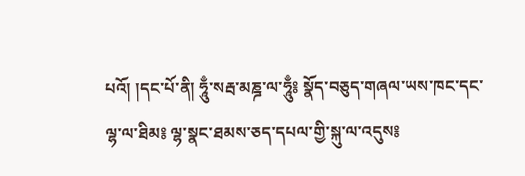པའོ། །དང་པོ་ནི། ཧཱུྃ་སརྦ་མཎྜ་ལ་ཧཱུྃ༔ སྣོད་བཅུད་གཞལ་ཡས་ཁང་དང་ལྷ་ལ་ཐིམ༔ ལྷ་སྣང་ཐམས་ཅད་དཔལ་གྱི་སྐུ་ལ་འདུས༔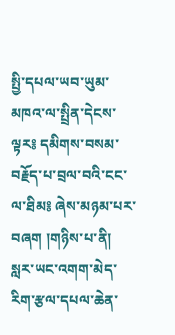སྤྱི་དཔལ་ཡབ་ཡུམ་མཁའ་ལ་སྤྲིན་དེངས་ལྟར༔ དམིགས་བསམ་བརྗོད་པ་བྲལ་བའི་ངང་ལ་ཐིམ༔ ཞེས་མཉམ་པར་བཞག །གཉིས་པ་ནི། སླར་ཡང་འགག་མེད་རིག་རྩལ་དཔལ་ཆེན་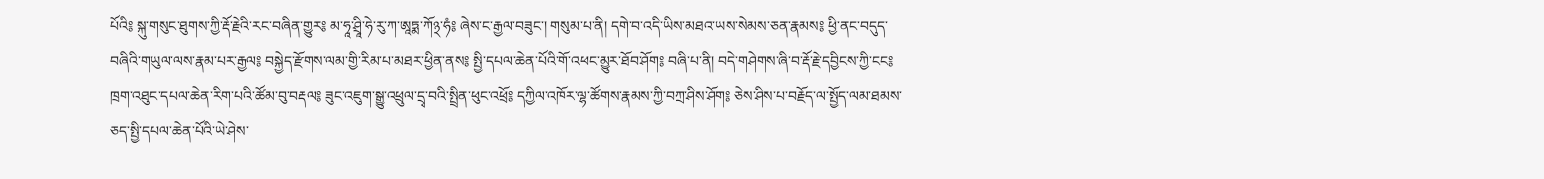པོའི༔ སྐུ་གསུང་ཐུགས་ཀྱི་རྡོ་རྗེའི་རང་བཞིན་གྱུར༔ མ་ཧཱ་ཤྲཱི་ཧེ་རུ་ཀ་ཨཱཏྨ་ཀོ྅་ཧཾ༔ ཞེས་ང་རྒྱལ་བཟུང་། གསུམ་པ་ནི། དགེ་བ་འདི་ཡིས་མཐའ་ཡས་སེམས་ཅན་རྣམས༔ ཕྱི་ནང་བདུད་བཞིའི་གཡུལ་ལས་རྣམ་པར་རྒྱལ༔ བསྐྱེད་རྫོགས་ལམ་གྱི་རིམ་པ་མཐར་ཕྱིན་ནས༔ སྤྱི་དཔལ་ཆེན་པོའི་གོ་འཕང་མྱུར་ཐོབ་ཤོག༔ བཞི་པ་ནི། བདེ་གཤེགས་ཞི་བ་རྡོ་རྗེ་དབྱིངས་ཀྱི་ངང༔ ཁྲག་འཐུང་དཔལ་ཆེན་རིག་པའི་ཚོམ་བུ་བརྡལ༔ ཟུང་འཇུག་སྒྱུ་འཕྲུལ་དྲྭ་བའི་སྤྲིན་ཕུང་འཕྲོ༔ དཀྱིལ་འཁོར་ལྷ་ཚོགས་རྣམས་ཀྱི་བཀྲ་ཤིས་ཤོག༔ ཅེས་ཤིས་པ་བརྗོད་ལ་སྤྱོད་ལམ་ཐམས་ཅད་སྤྱི་དཔལ་ཆེན་པོའི་ཡེ་ཤེས་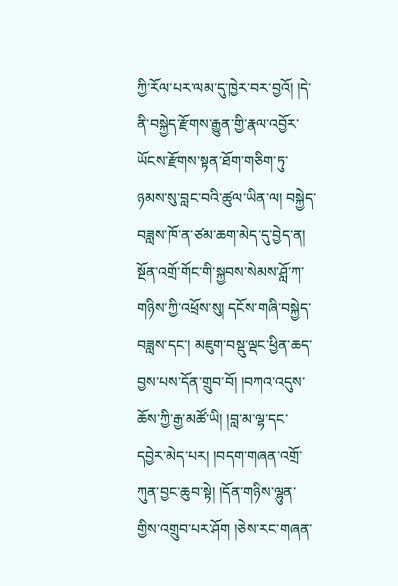ཀྱི་རོལ་པར་ལམ་དུ་ཁྱེར་བར་བྱའོ། །དེ་ནི་བསྐྱེད་རྫོགས་རྒྱུན་གྱི་རྣལ་འབྱོར་ཡོངས་རྫོགས་སྟན་ཐོག་གཅིག་ཏུ་ཉམས་སུ་བླང་བའི་ཚུལ་ཡིན་ལ། བསྐྱེད་བཟླས་ཁོ་ན་ཙམ་ཆག་མེད་དུ་བྱེད་ན། སྔོན་འགྲོ་གོང་གི་སྐྱབས་སེམས་ཤློ་ཀ་གཉིས་ཀྱི་འཕྲོས་སུ། དངོས་གཞི་བསྐྱེད་བཟླས་དང་། མཇུག་བསྡུ་ལྡང་ཕྱིན་ཆད་བྱས་པས་དོན་གྲུབ་བོ། །བཀའ་འདུས་ཆོས་ཀྱི་རྒྱ་མཚོ་ཡི། །བླ་མ་ལྷ་དང་དབྱེར་མེད་པར། །བདག་གཞན་འགྲོ་ཀུན་བྱང་ཆུབ་སྟེ། །དོན་གཉིས་ལྷུན་གྱིས་འགྲུབ་པར་ཤོག །ཅེས་རང་གཞན་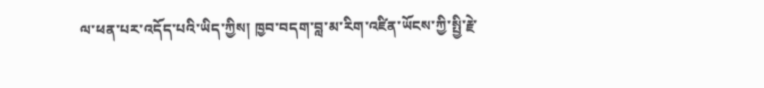ལ་ཕན་པར་འདོད་པའི་ཡིད་ཀྱིས། ཁྱབ་བདག་བླ་མ་རིག་འཛིན་ཡོངས་ཀྱི་སྤྱི་རྗེ་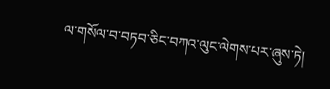ལ་གསོལ་བ་བཏབ་ཅིང་བཀའ་ལུང་ལེགས་པར་ཞུས་ཏེ།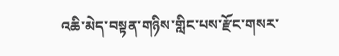འཆི་མེད་བསྟན་གཉིས་གླིང་པས་རྫོང་གསར་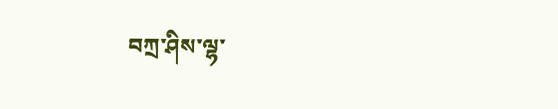བཀྲ་ཤིས་ལྷ་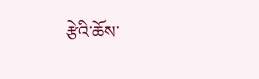རྩེའི་ཆོས་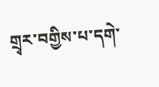གྲྭར་བགྱིས་པ་དགེ་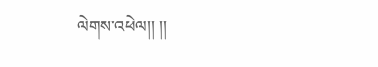ལེགས་འཕེལ།། །།